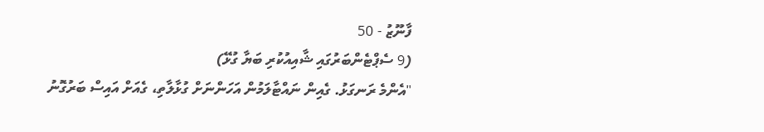ފާނޫޒު - 50
(9 ސެޕްޓެންބަރުގައި ޝާއިއުކުރި ބަޔާ ގުޅޭ)
"އެންމެ ރަނގަޅު. ގެއިން ނައްޓާލަމުން އަހަންނަށް ގުޅާލާތި، ގެއަށް އައިސް ބަރުގޮނު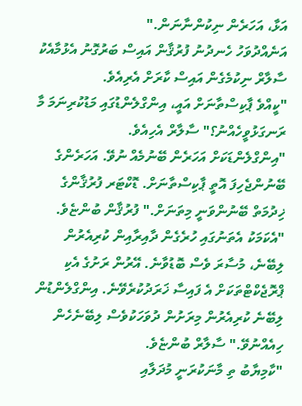އަޅާ، އަހަރެން ނިކުންނާނަން."
އަނެއްދުވަހު ހެނދުނު ފުރުޤާން އައިސް ބަރުގޮނު އެޅުމާއެކު ސާލާރް ނިކުމެގެން އައިސް ކާރަށް އެރިއެވެ.
"ކީއްވެ ޕާކިސްތާނަށް އައީ، އިންގްލެންޑުގައި މަޑުކުރިނަމަ މާ ރަނގަޅުވީހެއްނު؟" ސާލާރް އެހިއެވެ.
"އިންގްލެންޑަކަށް އަހަރެން ބޭނުމެއް ނުވޭ. އަހަރެންގެ ބޭނުންޖެހިފަ އޮތީ ޕާކިސްތާނަށް. ޑޮކްޓަރ ފުރުޤާންގެ ޚިދުމަތް ބޭނުންވަނީ މިތަނަށް." ފުރުޤާން ބުންޏެވެ.
"އެކަމަކު އެތަނުގައި ހުރެގެން ދާއިރާއިން ކުރިއެރުން ލިބޭނެ، މުސާރަ ވެސް ބޮޑުވާނެ. އޭރުން ރަށުގެ އެކި ޕްރޮޖެކްޓްތަކަށް އެ ފައިސާ ޚަރަދުކުރެވޭނެ. އިންގްލެންޑުން ލިބޭނެ ކުރިއެރުން މިރަށުން ދުވަހަކުވެސް ލިބޭނެހެން ހިއެއްނުވޭ." ސާލާރް ބުންޏެވެ.
"ކާމިޔާބު ތި މާނަކުރަނީ މުދަލާއި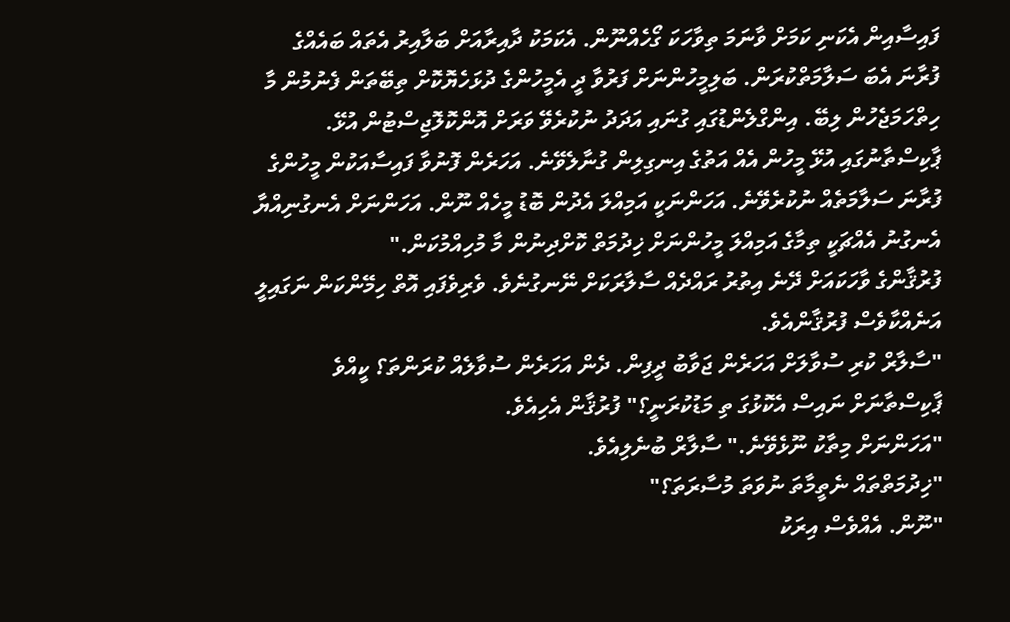ފައިސާއިން އެކަނި ކަމަށް ވާނަމަ ތިވާހަކަ ގޯހެއްނޫން. އެކަމަކު ދާއިރާއަށް ބަލާއިރު އެތައް ބައެއްގެ ފުރާނަ އެބަ ސަލާމަތްކުރަން. ބަލިމީހުންނަށް ފަރުވާ ދީ އެމީހުންގެ ދުޅަހެޔޮކޮށް ތިބޭތަން ފެނުމުން މާ ހިތްހަމަޖެހުން ލިބޭ. އިންގްލެންޑުގައި ގުނައި އަދަދު ނުކުރެވޭ ވަރަށް އޮންކޮލޮޖިސްޓުން އުޅޭ. ޕާކިސްތާނުގައި އުޅޭ މީހުން އެއް އަތުގެ އިނގިލިން ގުނާލެވޭނެ. އަހަރެން ފޮނުވާ ފައިސާއަކުން މީހުންގެ ފުރާނަ ސަލާމަތެއް ނުކުރެވޭނެ. އަހަންނަކީ އަމިއްލަ އެދުން ބޮޑު މީހެއް ނޫން. އަހަންނަށް އެނގުނިއްޔާ އެނގުނު އެއްޗަކީ ތިމާގެ އަމިއްލަ މީހުންނަށް ޚިދުމަތް ކޮށްދިނުން މާ މުހިއްމުކަން."
ފުރުޤާންގެ ވާހަކައަށް ދޭނެ އިތުރު ރައްދެއް ސާލާރަކަށް ނޭނގުނެވެ. ވެރިވެފައި އޮތް ހިމޭންކަން ނަގައިލީ އަނެއްކާވެސް ފުރުޤާންއެވެ.
"ސާލާރް ކުރި ސުވާލަށް އަހަރެން ޖަވާބު ދީފިން. ދެން އަހަރެން ސުވާލެއް ކުރަންތަ؟ ކީއްވެ ޕާކިސްތާނަށް ނައިސް އެކޮޅުގަ ތި މަޑުކުރަނީ؟" ފުރުޤާން އެހިއެވެ.
"އަހަންނަށް މިތާކު ނޫޅެވޭނެ." ސާލާރް ބުނެލިއެވެ.
"ޚިދުމަތްތައް ނެތީމާތަ ނުވަތަ މުސާރަތަ؟"
"ނޫން. އެއްވެސް އިރަކު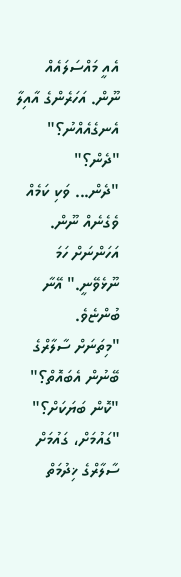އެއީ މައްސަލައެއް ނޫން. އަހަރެންގެ އާއިލާ އެނގެއެއްނު؟"
"ދެން؟"
"ދެން... ވަކި ކަމެއް ވެގެނެއް ނޫން. އަހަންނަށް ހަމަ ނޫޅެވޭނީ." އޭނާ ބުންޏެވެ.
"މިތަނަށް ސާލާރްގެ ބޭނުން އެބައޮތް؟"
"ކޮން ބަޔަކަށް؟"
"ގައުމަށް، ގައުމަށް ސާލާރްގެ ޚިދުމަތް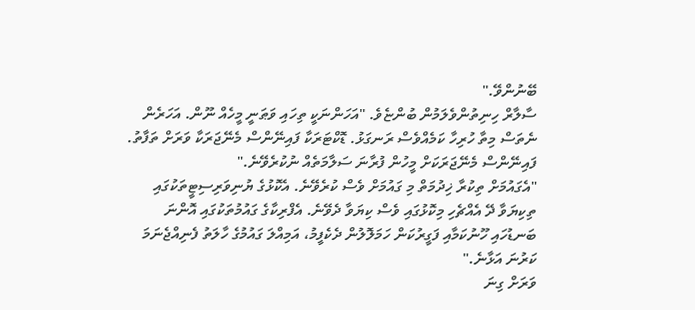ބޭނުންވޭ."
ސާލާރް ހިނިތުންވެލަމުން ބުންޏެވެ. "އަހަންނަކީ ތިހައި ވަޠަނީ މީހެއް ނޫން. އަހަރެން ނެތަސް މިތާ ހުރިހާ ކަމެއްވެސް ރަނގަޅު. ޑޮކްޓަރަކާ ފައިނޭންސް މެނޭޖަރަކާ ވަރަށް ތަފާތު. ފައިނޭންސް މެނޭޖަރަކަށް މީހުން ފުރާނަ ސަލާމަތެއް ނުކުރެވޭނެ."
"އެގައުމަށް ތިކުރާ ޚިދުމަތް މި ގައުމަށް ވެސް ކުރެވޭނެ. އެކޮޅުގެ ޔުނިވަރިސިޓީތަކުގައި ތިކިޔަވާ ދޭ އެއްޗެހި މިކޮޅުގައި ވެސް ކިޔަވާ ދެވޭނެ. އެފްރިކާގެ ގައުމުތަކުގައި އޮންނަ ބަނޑުހައި ހޫނުކަމާއި ފަގީރުކަން ހަމަލޮލުން ދެކެފީމު، އަމިއްލަ ގައުމުގެ ހާލަތު ފެނިއްޖެނަމަ ކަރުނަ އަޅާނެ."
ވަރަށް ގިނަ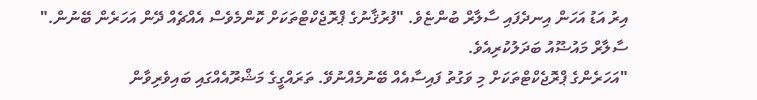އިރު އަޑު އަހަން އިނދެފައި ސާލާރް ބުންޏެވެ. "ފުރުޤާނުގެ ޕްރޮޖެކްޓްތަކަށް ކޮންމެވެސް އެއްޗެއް ދޭން އަހަރެން ބޭނުން." ސާލާރް މައުޟޫއު ބަދަލުކުރިއެވެ.
"އަހަރެންގެ ޕްރޮޖެކްޓްތަކަށް މި ވަގުތު ފައިސާއެއް ބޭނުމެއްނުވޭ. ތަރައްގީގެ މަޝްރޫއެއްގައި ބައިވެރިވާން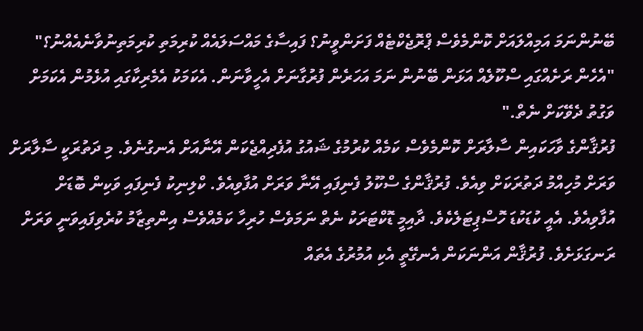ބޭނުންނަމަ އަމިއްލައަށް ކޮންމެވެސް ޕްރޮޖެކްޓެއް ފަށަންވީނު؟ ފައިސާގެ މައްސަލައެއް ކުރިމަތި ކުރިމަތިނުވާނެއެއްނު؟"
"އެހެން ރަށެއްގައި ސްކޫލެއް އަޅަން ބޭނުން ނަމަ އަހަރެން ފުރުގާނަށް އެހީވާނަން. އެކަމަކު އެމެރިކާގައި އުޅެމުން އެކަމަށް ވަގުތު ދެވޭކަށް ނެތް."
ފުރުޤާންގެ ވާހަކައިން ސާލާރަށް ކޮންމެވެސް ކަމެއް ކުރުމުގެ ޝައުގު އުފެދިއްޖެކަން އޭނާއަށް އެނގުނެވެ. މި ދަތުރަކީ ސާލާރަށް ވަރަށް މުހިއްމު ދަތުރަކަށް ވިއެވެ. ފުރުޤާންގެ ސްކޫލު ފެނިފައި އޭނާ ވަރަށް އުފާވިއެވެ. ކްލިނިކު ފެނިފައި ވަކިން ބޮޑަށް އުފާވިއެވެ. އެއީ ކުޑަކުޑަ ހޮސްޕިޓަލެކެވެ. ދާއިމީ ޑޮކްޓަރަކު ނެތް ނަމަވެސް ހުރިހާ ކަމެއްވެސް އިންތިޒާމު ކުރެވިފައިވަނީ ވަރަށް ރަނގަޅަށެވެ. ފުރުޤާން އަންނަކަން އެނގޭތީ އެކި އުމުރުގެ އެތައް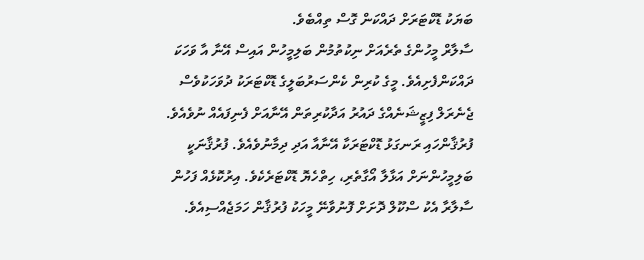ބަޔަކު ޑޮކްޓަރަށް ދައްކަން ގޮސް ތިއްބެވެ.
ސާލާރް މީހުންގެ ތެރެއަށް ނިކުތުމުން ބަލިމީހުން އައިސް އޭނާ އާ ވަހަކަ ދައްކަންފެށިއެވެ. މީގެ ކުރިން ކެންސަރުބަލީގެ ޑޮކްޓަރަކު ދުވަހަކުވެސް ޖެނެރަލް ފިޒީޝަނެއްގެ ދައުރު އަދާކުރިތަން އޭނާއަށް ފެނިފައެއް ނުވެއެވެ. ފުރުޤާންހައި ރަނގަޅު ޑޮކްޓަރަކާ އޭނާއާ އަދި ދިމާނުވެއެވެ. ފުރުޤާނަކީ ބަލިމީހުންނަށް އަޅާލާ އޯގާތެރި، ހިތްހެޔޮ ޑޮކްޓަރެކެވެ. އިރުކޮޅެއް ފަހުން ސާލާރާ އެކު ސްކޫލް ދޮށަށް ފޮނުވާނޭ މީހަކު ފުރުޤާން ހަމަޖެއްސިއެވެ.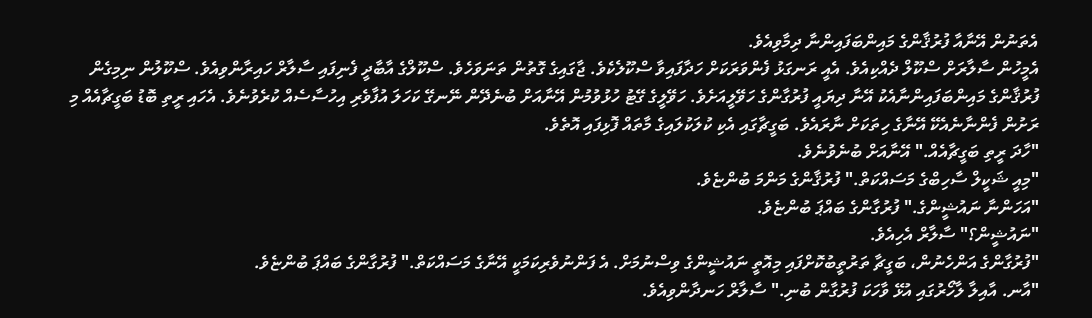އެތަނުން އޭނާއާ ފުރުޤާންގެ މައިންބަފައިންނާ ދިމާވިއެވެ.
އެމީހުން ސާލާރަށް ސްކޫލް ދެއްކިއެވެ. އެއީ ރަނގަޅު ފެންވަރަކަށް ހަދާފައިވާ ސްކޫލެކެވެ. ޖާގައިގެ ގޮތުން ތަނަވަހެވެ. ސްކޫލްގެ އާބާދީ ފެނިފައި ސާލާރް ހައިރާންވިއެވެ. ސްކޫލުން ނިމިގެން ފުރުޤާންގެ މައިންބަފައިންނާއެކު އޭނާ ދިޔައީ ފުރުގާންގެ ހަވޭލީއަށެވެ. ހަވޭލީގެ ގޭޓު ހުޅުވުމުން އޭނާއަށް ބުނެދޭން ނޭނގޭ ކަހަލަ އުފާވެރި އިހުސާސެއް ކުރެވުނެވެ. އެހައި ރީތި ބޮޑު ބަގީޗާއެއް މި ރަށުން ފެންނާނެއެކޭ އޭނާގެ ހިތަކަށް ނާރައެވެ. ބަގީޗާގައި އެކި ކުލަކުލައިގެ މާތައް ފޮޅިފައި އޮތެވެ.
"ހާދަ ރީތި ބަގީޗާއެއް." އޭނާއަށް ބުނެވުނެވެ.
"މިއީ ޝަކީލް ސާހިބްގެ މަސައްކަތް." ފުރުޤާންގެ މަންމަ ބުންޏެވެ.
"އަހަންނާ ނައުޝީންގެ." ފުރުގާންގެ ބައްޕަ ބުންޏެވެ.
"ނައުޝީން؟" ސާލާރް އެހިއެވެ.
"ފުރުގާންގެ އަންހެނުން، ބަގީޗާ ތަރުތީބުކޮށްފައި މިއޮތީ ނައުޝީންގެ ވިސްނުމަށް. އެ ފަންނުވެރިކަމަކީ އޭނާގެ މަސައްކަތް." ފުރުގާންގެ ބައްޕަ ބުންޏެވެ.
"އާނ. އާއިލާ ލާހޯރުގައި އުޅޭ ވާހަކަ ފުރުގާން ބުނި." ސާލާރް ހަނދާންވިއެވެ.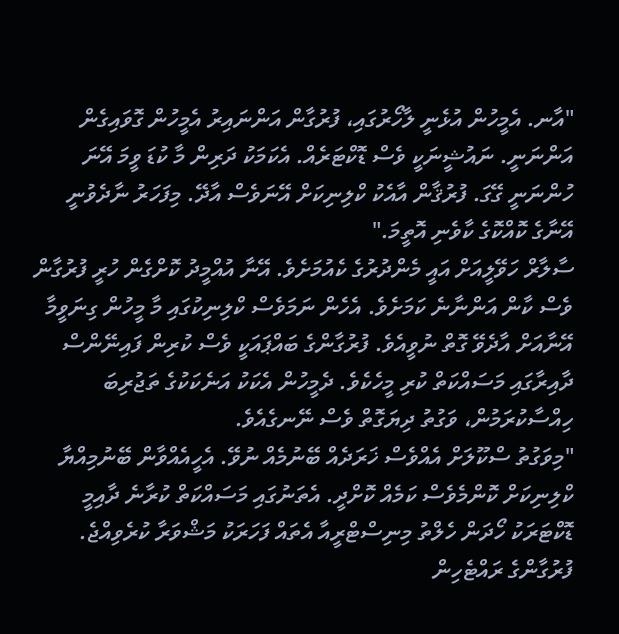"އާނ. އެމީހުން އުޅެނީ ލާހޯރުގައި، ފުރުގާން އަންނައިރު އެމީހުން ގޮވައިގެން އަންނަނީ. ނައުޝީނަކީ ވެސް ޑޮކްޓަރެއް. އެކަމަކު ދަރިން މާ ކުޑަ ވީމަ އޭނަ ހުންނަނީ ގޭގަ. ފުރުޤާން އާއެކު ކްލިނިކަށް އޭނަވެސް އާދޭ. މިފަހަރު ނާދެވުނީ އޭނާގެ ކޮއްކޮގެ ކާވެނި އޮތީމަ."
ސާލާރް ހަވޭލީއަށް އައީ މެންދުރުގެ ކެއުމަށެވެ. އޭނާ އުއްމީދު ކޮށްގެން ހުރީ ފުރުގާން ވެސް ކާން އަންނާނެ ކަމަށެވެ. އެހެން ނަމަވެސް ކްލިނިކުގައި މާ މީހުން ގިނަވީމާ އޭނާއަށް އާދެވޭ ގޮތް ނުވީއެވެ. ފުރުގާންގެ ބައްޕައަކީ ވެސް ކުރިން ފައިނޭންސް ދާއިރާގައި މަސައްކަތް ކުރި މީހެކެވެ. ދެމީހުން އެކަކު އަނެކަކުގެ ތަޖުރިބަ ހިއްސާކުރަމުން، ވަގުތު ދިޔަގޮތް ވެސް ނޭނގެއެވެ.
"މިވަގުތު ސްކޫލަށް އެއްވެސް ޚަރަދެއް ބޭނުމެއް ނުވޭ. އެހީއެއްވާން ބޭނުމިއްޔާ ކްލިނިކަށް ކޮންމެވެސް ކަމެއް ކޮށްދީ. އެތަނުގައި މަސައްކަތް ކުރާނެ ދާއިމީ ޑޮކްޓަރަކު ހޯދަން ހެލްތު މިނިސްޓްރީއާ އެތައް ފަހަރަކު މަޝްވަރާ ކުރެވިއްޖެ. ފުރުގާންގެ ރައްޓެހިން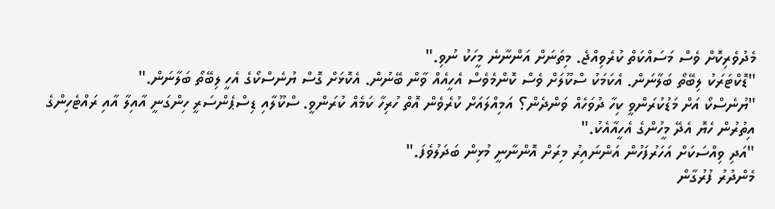މެދުވެރިކޮށް ވެސް މަސައްކަތް ކުރެވިއްޖެ. މިތަނަށް އަންނާނެ މީހަކު ނުވި."
"ޑޮކްޓަރަކު ލިބޭތޯ ބަލާނަން. އެކަމަކު ސްކޫލަށް ވެސް ކޮންމެވެސް އެހީއެއް ވާން ބޭނުން. އެކޮޅަށް ގޮސް ޔުނެސްކޯގެ އެހީ ލިބޭތޯ ބަލާނަން."
"ޔުނެސްކޯ އަށް މަޑުކުރަންވީ ކިހާ ދުވަހެއް ވަންދެން؟ އަމިއްލައަށް ކުރެވެން އޮތް ހުރިހާ ކަމެއް ކުރަންވީ. ސްކޫލާއި ޑިސްޕެންސަރީ ހިންގަނީ އާއިލާ އާއި ރައްޓެހިންގެ އިތުރުން ހެޔޮ އެދޭ މީހުންގެ އެހީއާއެކު."
"އަދި ވިއްސަކަށް އަހަރުފަހުން އަންނައިރު މިރަށް އޮންނާނީ މުޅިން ބަދަލުވެފަ."
މެންދުރު ފުރުގާން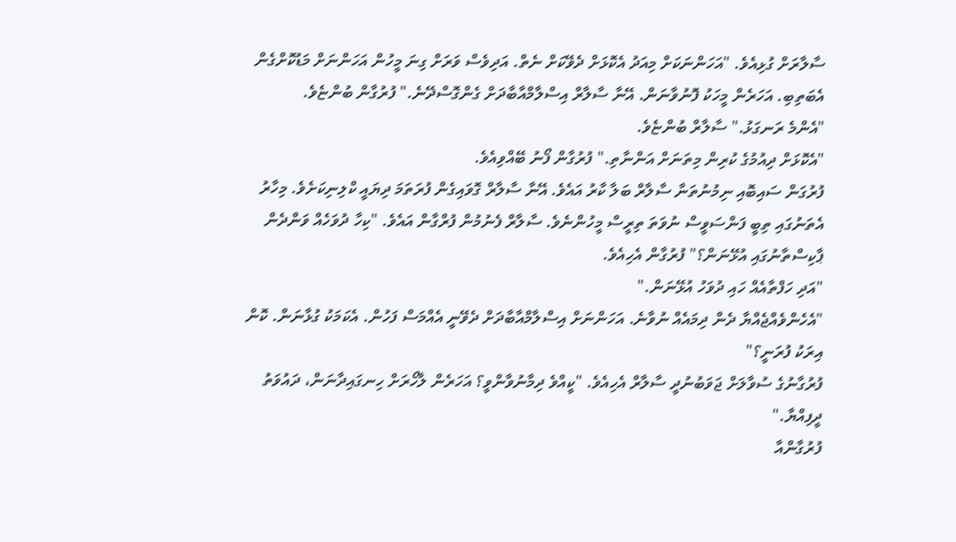ސާލާރަށް ގުޅިއެވެ. "އަހަންނަކަށް މިއަދު އެކޮޅަށް ދެވޭކަށް ނެތް. އަދިވެސް ވަރަށް ގިނަ މީހުން އަހަންނަށް މަޑުކޮށްގެން އެބަތިބި. އަހަރެން މީހަކު ފޮނުވާނަން. އޭނާ ސާލާރް އިސްލާމްއާބާދަށް ގެންގޮސްދޭނެ." ފުރުގާން ބުންޏެވެ.
"އެންމެ ރަނގަޅު." ސާލާރް ބުންޏެވެ.
"އެކޮޅަށް ދިއުމުގެ ކުރިން މިތަނަށް އަންނާތި." ފުރުގާން ފޯނު ބޭއްވިއެވެ.
ފުރުގަން ސައިބޮއި ނިމުނުތަނާ ސާލާރް ބަލާ ކާރު އައެވެ. އޭނާ ސާލާރް ގޮވައިގެން ފުރަތަމަ ދިޔައީ ކްލިނިކަށެވެ. މިހާރު އެތަނުގައި ތިބީ ފަންސަވީސް ނުވަތަ ތިރީސް މީހުންނެވެ. ސާލާރް ފެނުމުން ފުރްގާން އައެވެ. "ކިހާ ދުވަހެއް ވަންދެން ޕާކިސްތާނުގައި އުޅޭނަން؟" ފުރުގާން އެހިއެވެ.
"އަދި ހަފްތާއެއް ހައި ދުވަހު އުޅޭނަން."
"އެހެންވެއްޖެއްޔާ ދެން ދިމައެއް ނުވާނެ. އަހަންނަށް އިސްލާމްއާބާދަށް ދެވޭނީ އެއްމަސް ފަހުން. އެކަމަކު ގުޅާނަން. ކޮން އިރަކު ފުރަނީ؟"
ފުރުގާނުގެ ސުވާލަށް ޖަވަބުނުދީ ސާލާރް އެހިއެވެ. "ކީއްވެ ދިމާނުވާންވީ؟ އަހަރެން ލާހޯރަށް ހިނގައިދާނަން، ދައުވަތު ދީފިއްޔާ."
ފުރުގާންއާ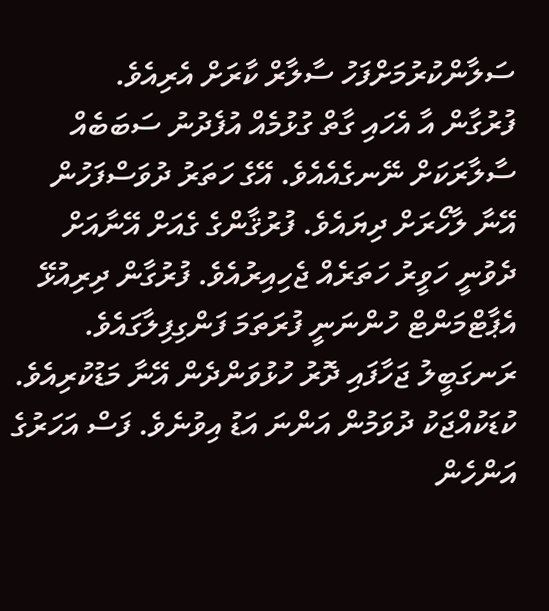ސަލާންކުރުމަށްފަހު ސާލާރް ކާރަށް އެރިއެވެ.
ފުރުގާން އާ އެހައި ގާތް ގުޅުމެއް އުފެދުނު ސަބަބެއް ސާލާރަކަށް ނޭނގެއެއެވެ. އޭގެ ހަތަރު ދުވަސްފަހުން އޭނާ ލާހޯރަށް ދިޔައެވެ. ފުރުޤާންގެ ގެއަށް އޭނާއަށް ދެވުނީ ހަވީރު ހަތަރެއް ޖެހިއިރުއެވެ. ފުރުގާން ދިރިއުޅޭ އެޕާޓްމަންޓް ހުންނަނީ ފުރަތަމަ ފަންގިފިލާގައެވެ. ރަނގަބީލު ޖަހާފައި ދޮރު ހުޅުވަންދެން އޭނާ މަޑުކުރިއެވެ. ކުޑަކުއްޖަކު ދުވަމުން އަންނަ އަޑު އިވުނެވެ. ފަސް އަހަރުގެ އަންހެން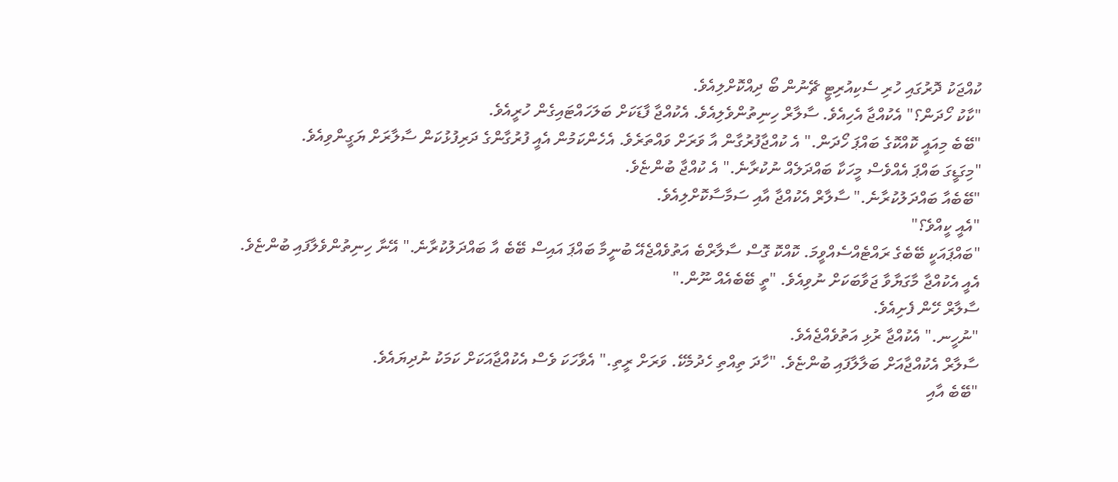ކުއްޖަކު ދޮރުގައި ހުރި ސެކިއުރިޓީ ޗޭނުން ބޯ ދިއްކޮށްލިއެވެ.
"ކާކު ހޯދަން؟" އެކުއްޖާ އެހިއެވެ. ސާލާރް ހިނިތުންވެލިއެވެ. އެކުއްޖާ ފާޑަކަށް ބަލަހައްޓައިގެން ހުރީއެވެ.
"ބޭބެ މިއައީ ކޮއްކޮގެ ބައްޕަ ހޯދަން." އެ ކުއްޖާފުރުގާން އާ ވަރަށް ވައްތަރެވެ. އެހެންކަމުން އެއީ ފުރުގާންގެ ދަރިފުޅުކަން ސާލާރަށް ޔަގީންވިއެވެ.
"މިގަޑީގަ ބައްޕަ އެއްވެސް މީހަކާ ބައްދަލެއް ނުކުރާނެ." އެ ކުއްޖާ ބުންޏެވެ.
"ބޭބެއާ ބައްދަލުކުރާނެ." ސާލާރް އެކުއްޖާ އާއި ސަމާސާކޮށްލިއެވެ.
"އެއީ ކީއްވެ؟"
"ބައްޕައަކީ ބޭބެގެ ރައްޓެއްސެއްވީމަ. ކޮއްކޮ ގޮސް ސާލާރްބެ އަތުވެއްޖެއޭ ބުނީމާ ބައްޕަ އައިސް ބޭބެ އާ ބައްދަލުކުރާނެ." އޭނާ ހިނިތުންވެލާފައި ބުންޏެވެ.
އެއީ އެކުއްޖާ މާގަޔާވާ ޖަވާބަކަށް ނުވިއެވެ. "ތީ ބޭބެއެއް ނޫން."
ސާލާރް ހޭން ފެށިއެވެ.
"ނުހީނ." އެކުއްޖާ ރުޅި އަތުވެއްޖެއެވެ.
ސާލާރް އެކުއްޖާއަށް ބަލާލާފައި ބުންޏެވެ. "ހާދަ ތިއްތި ހެދުމެކޭ. ވަރަށް ރީތި." އެވާހަކަ ވެސް އެކުއްޖާއަކަށް ކަމަކު ނުދިޔައެވެ.
"ބޭބެ އާއި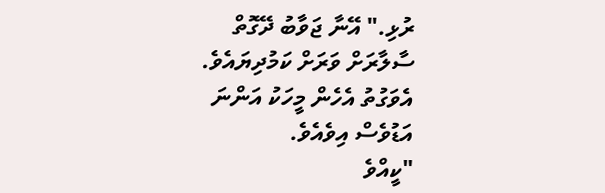ރުޅި." އޭނާ ޖަވާބު ދޭގޮތް ސާލާރަށް ވަރަށް ކަމުދިޔައެވެ. އެވަގުތު އެހެން މީހަކު އަންނަ އަޑުވެސް އިވެއެވެ.
"ކީއްވެ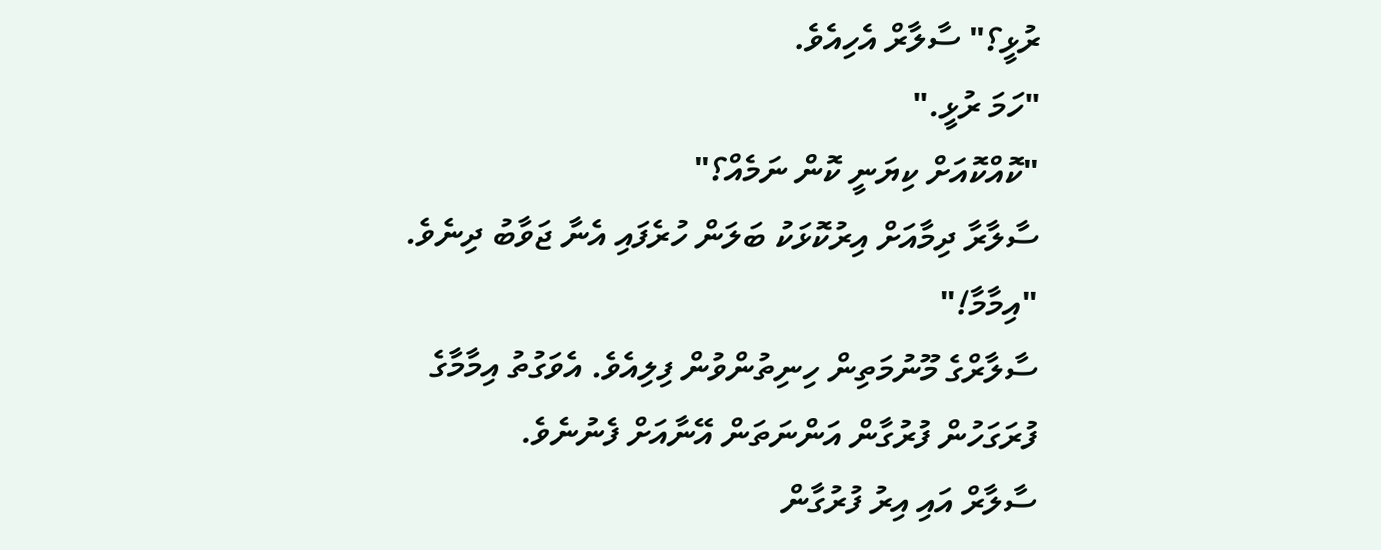ރުޅީ؟" ސާލާރް އެހިއެވެ.
"ހަމަ ރުޅީ."
"ކޮއްކޮއަށް ކިޔަނީ ކޮން ނަމެއް؟"
ސާލާރާ ދިމާއަށް އިރުކޮޅަކު ބަލަން ހުރެފައި އެނާ ޖަވާބު ދިނެވެ. "އިމާމާ!"
ސާލާރްގެ މޫނުމަތިން ހިނިތުންވުން ފިލިއެވެ. އެވަގުތު އިމާމާގެ ފުރަގަހުން ފުރުގާން އަންނަތަން އޭނާއަށް ފެނުނެވެ.
ސާލާރް އައި އިރު ފުރުގާން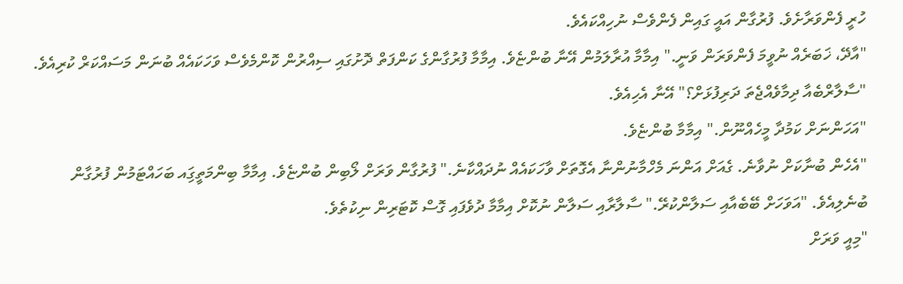ހުރީ ފެންވަރާށެވެ. ފުރުގާން އައީ ގައިން ފެންވެސް ނުހިއްކައެވެ.
"އާދޭ، ޚަބަރެއް ނުވީމަ ފެންވަރަން ވަނީ." އިމާމާ އުރާލަމުން އޭނާ ބުންޏެވެ. އިމާމާ ފުރުގާންގެ ކަންފަތް ދޮށުގައި ސިއްރުން ކޮންމެވެސް ވަހަކައެއް ބުނަން މަސައްކަރް ކުރިއެވެ.
"ސާލާރްބެއާ ދިމާވެއްޖެތަ ދަރިފުޅަށް؟" އޭނާ އެހިއެވެ.
"އަހަންނަށް ކަމުދާ މީހެއްނޫން." އިމާމާ ބުންޏެވެ.
"އެހެން ބުނާކަށް ނުވާނެ. ގެއަށް އަންނަ މެހްމާނުންނާ އެގޮތަށް ވާހަކައެއް ނުދައްކާނެ." ފުރުގާން ވަރަށް ލޯބިން ބުންޏެވެ. އިމާމާ ބިންމަތީގަިއ ބަހައްޓަމުން ފުރުގާން ބުނެލިއެވެ. "އަވަހަށް ބޭބެއާއި ސަލާންކުރޭ." ސާލާރާއި ސަލާން ނުކޮށް އިމާމާ ދުވެފައި ގޮސް ކޮޓަރިން ނިކުތެވެ.
"މިއީ ވަރަށް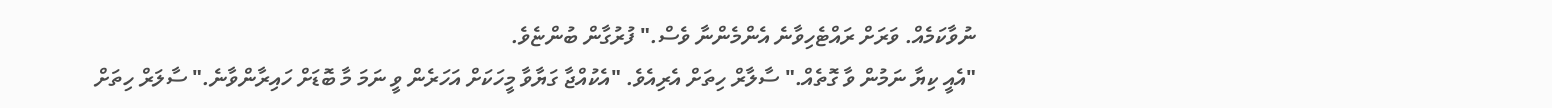ނުވާކަމެއް. ވަރަށް ރައްޓެހިވާނެ އެންމެންނާ ވެސް." ފުރުގާން ބުންޏެވެ.
"އެއީ ކިޔާ ނަމުން ވާ ގޮތެއް." ސާލާރް ހިތަށް އެރިއެވެ. "އެކުއްޖާ ގަޔާވާ މީހަކަށް އަހަރެން ވީ ނަމަ މާ ބޮޑަށް ހައިރާންވާނެ." ސާލަރް ހިތަށް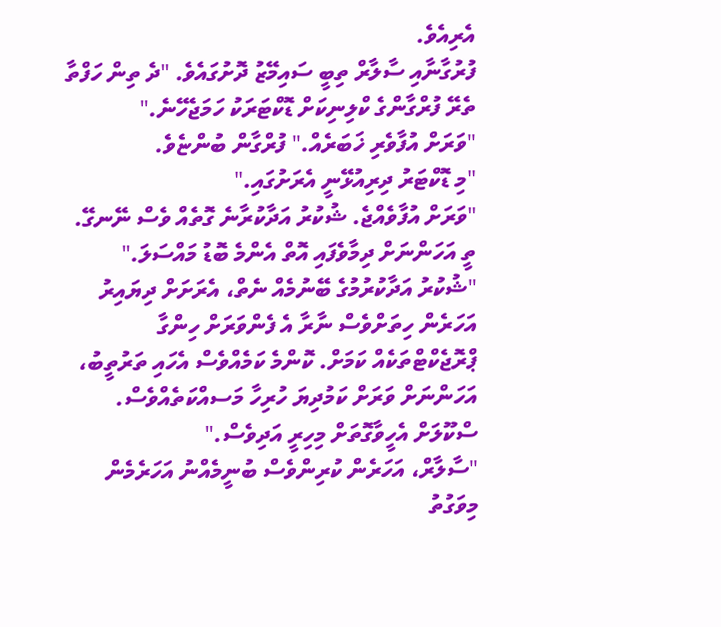އެރިއެވެ.
ފުރުގާނާއި ސާލާރް ތިބީ ސައިމޭޒު ދޮށުގައެވެ. "ދެ ތިން ހަފްތާ ތެރޭ ފުރްގާންގެ ކްލިނިކަށް ޑޮކްޓަރަކު ހަމަޖެހޭނެ."
"ވަރަށް އުފާވެރި ޚަބަރެއް." ފުރްގާން ބުންޏެވެ.
"މި ޑޮކްޓަރު ދިރިއުޅޭނީ އެރަށުގައި."
"ވަރަށް އުފާވެއްޖެ. ޝުކުރު އަދާކުރާނެ ގޮތެއް ވެސް ނޭނގޭ. ތީ އަހަންނަށް ދިމާވެފައި އޮތް އެންމެ ބޮޑު މައްސަލަ."
"ޝުކުރު އަދާކުރުމުގެ ބޭނުމެއް ނެތް، އެރަށަށް ދިޔައިރު އަހަރެން ހިތަށްވެސް ނާރާ އެ ފެންވަރަށް ހިންގާ ޕްރޮޖެކްޓްތަކެއް ކަމަށް. ކޮންމެ ކަމެއްވެސް އެހައި ތަރުތީބު، އަހަންނަށް ވަރަށް ކަމުދިޔަ ހުރިހާ މަސއްކަތެއްވެސް. ސްކޫލަށް އެހީވާގޮތަށް މިހިރީ އަދިވެސް."
"ސާލާރް، އަހަރެން ކުރިންވެސް ބުނީމެއްނު އަހަރެމެން މިވަގުތު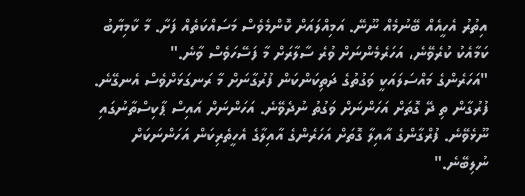އިތުރު އެހީއެއް ބޭނުމެއް ނޫނޭ. އަމިއްލައަށް ކޮންމެވެސް މަސައްކަތެއް ފަށާ. މާ ކާމިޔާބު ކަމާއެކު ކުރެވޭނެ، އަހަރެމެންނަށް ވުރެ ސާލާރަށް މާ ފަސޭހަވެސް ވާނެ."
"އަހަރެންގެ މައްސަލައަކީ ވަގުތުގެ ދަތިކަންކަން ފުރުގާނަށް މާ ރަނގަޅަށްވެސް އެނގޭނެ. ފުރުގާން ތި ދޭ ގޮތަށް އަހަންނަށް ވަގުތު ނުދެވޭނެ. އަހަންނަށް އައިސް ޕާކިސްތާނުގައި ނޫޅެވޭނެ. ފުރްގާންގެ އާއިލާ ގޮތަށް އަހަރެންގެ އާއިލާގެ އެހީތެރިކަން އަހަންނަކަށް ނުލިބޭނެ."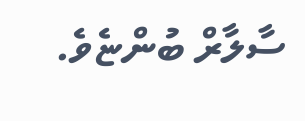ސާލާރް ބުންޏެވެ.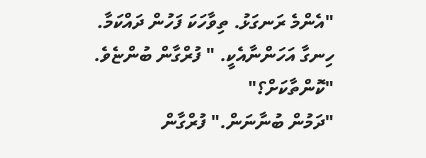"އެންމެ ރަނގަޅު. ތިވާހަކަ ފަހުން ދައްކަމާ. ހިނގާ އަހަންނާއެކީ. " ފުރްގާން ބުންޏެވެ.
"ކޮންތާކަށް؟"
"ދަމުން ބުނާނަން." ފުރްގާން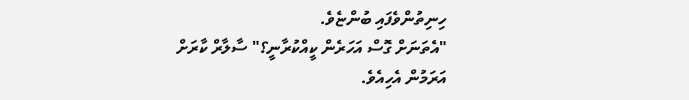ހިނިތުންވެފައި ބުންޏެވެ.
"އެތަނަށް ގޮސް އަހަރެން ކީއްކުރާނީ؟" ސާލާރް ކާރަށް އަރަމުން އެހިއެވެ.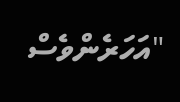"އަހަރެންވެސް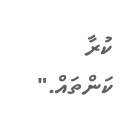ކުރާ ކަންތައް."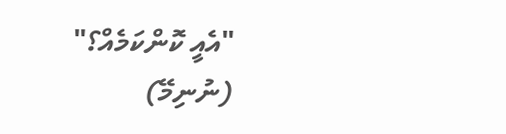"އެއީ ކޮންކަމެއް؟"
(ނުނިމޭ)